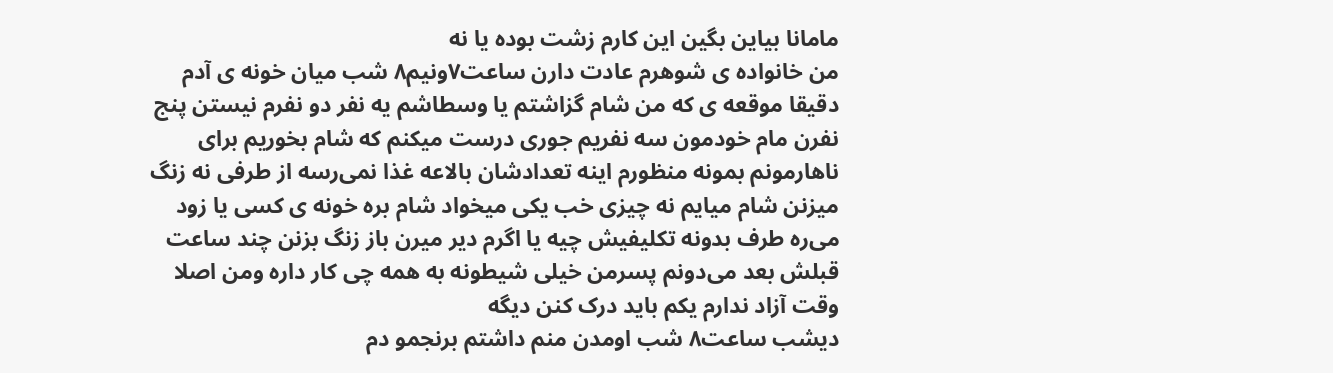مامانا بیاین بگین این کارم زشت بوده یا نه
من خانواده ی شوهرم عادت دارن ساعت۷ونیم۸ شب میان خونه ی آدم دقیقا موقعه ی که من شام گزاشتم یا وسطاشم یه نفر دو نفرم نیستن پنج نفرن مام خودمون سه نفریم جوری درست میکنم که شام بخوریم برای ناهارمونم بمونه منظورم اینه تعدادشان بالاعه غذا نمی‌رسه از طرفی نه زنگ میزنن شام میایم نه چیزی خب یکی میخواد شام بره خونه ی کسی یا زود می‌ره طرف بدونه تکلیفیش چیه یا اگرم دیر میرن باز زنگ بزنن چند ساعت قبلش بعد می‌دونم پسرمن خیلی شیطونه به همه چی کار داره ومن اصلا وقت آزاد ندارم یکم باید درک کنن دیگه
دیشب ساعت۸ شب اومدن منم داشتم برنجمو دم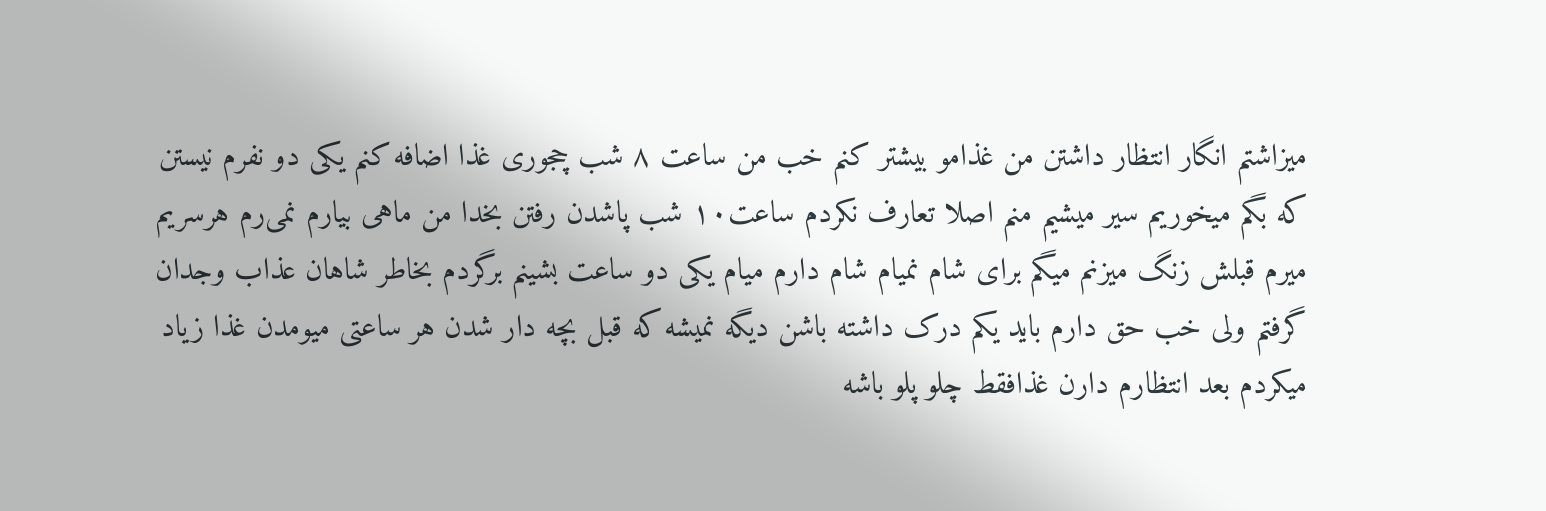میزاشتم انگار انتظار داشتن من غذامو بیشتر کنم خب من ساعت ۸ شب چجوری غذا اضافه کنم یکی دو نفرم نیستن که بگم میخوریم سیر میشیم منم اصلا تعارف نکردم ساعت۱۰ شب پاشدن رفتن بخدا من ماهی بیارم نمی‌رم هرسریم میرم قبلش زنگ میزنم میگم برای شام نمیام شام دارم میام یکی دو ساعت بشینم برگردم بخاطر شاهان عذاب وجدان گرفتم ولی خب حق دارم باید یکم درک داشته باشن دیگه نمیشه که قبل بچه دار شدن هر ساعتی میومدن غذا زیاد میکردم بعد انتظارم دارن غذافقط چلو پلو باشه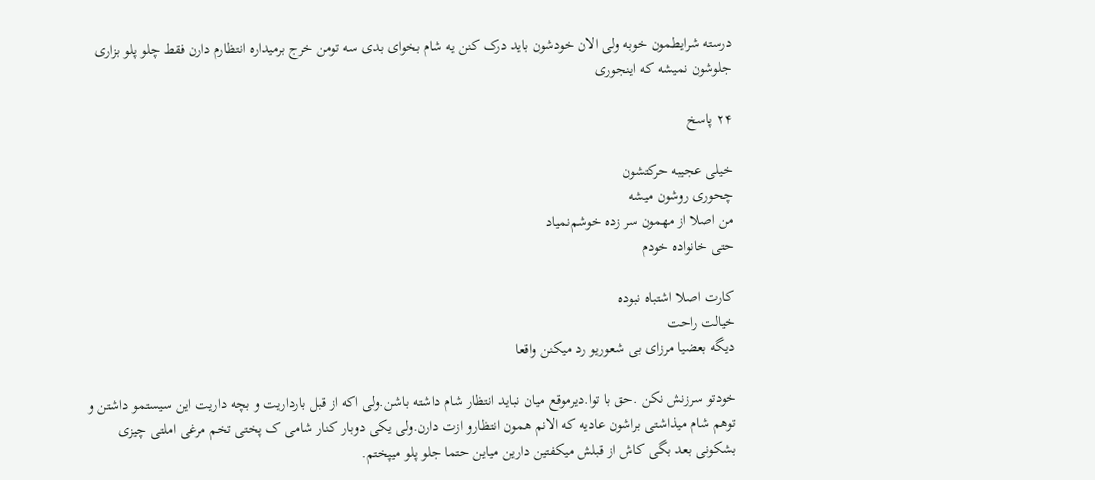درسته شرایطمون خوبه ولی الان خودشون باید درک کنن یه شام بخوای بدی سه تومن خرج برمیداره انتظارم دارن فقط چلو پلو بزاری جلوشون نمیشه که اینجوری

۲۴ پاسخ

خیلی عجیبه حرکتشون
چحوری روشون میشه
من اصلا از مهمون سر زده خوشم‌نمیاد
حتی خانواده خودم

کارت اصلا اشتباه نبوده
خیالت راحت
دیگه بعضیا مرزای بی شعوریو رد میکنن واقعا

خودتو سرزنش نکن .حق با توا.دیرموقع میان نباید انتظار شام داشته باشن.ولی اکه از قبل بارداریت و بچه داریت این سیستمو داشتن و توهم شام میذاشتی براشون عادیه که الانم همون انتظارو ازت دارن.ولی یکی دوبار کنار شامی ک پختی تخم مرغی املتی چیزی بشکونی بعد بگی کاش از قبلش میکفتین دارین میاین حتما جلو پلو میپختم.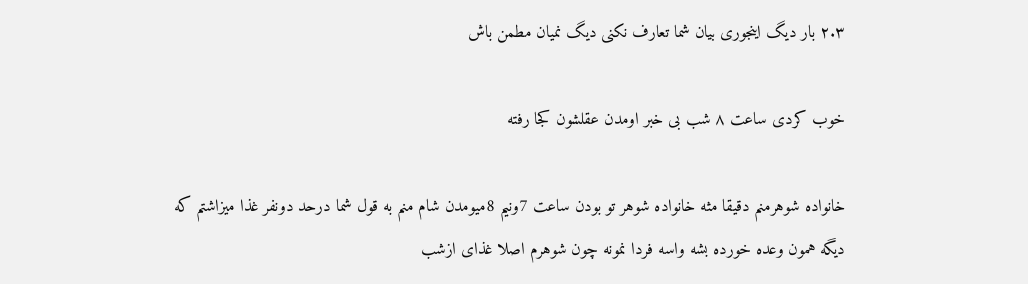۲.۳ بار دیگ اینجوری بیان شما تعارف نکنی دیگ نمیان مطمن باش

خوب کردی ساعت ۸ شب بی خبر اومدن عقلشون کجا رفته

خانواده شوهرمنم دقیقا مثه خانواده شوهر تو بودن ساعت 7ونیم 8میومدن شام منم به قول شما درحد دونفر غذا میزاشتم که دیگه همون وعده خورده بشه واسه فردا نمونه چون شوهرم اصلا غذای ازشب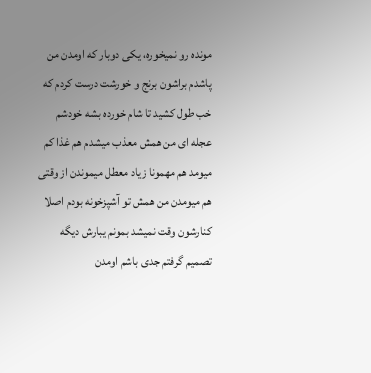مونده رو نمیخوره، یکی دوبار که اومدن من پاشدم براشون برنج و خورشت درست کردم که خب طول کشید تا شام خورده بشه خودشم عجله ای من همش معذب میشدم هم غذا کم میومد هم مهمونا زیاد معطل میموندن از وقتی هم میومدن من همش تو آشپزخونه بودم اصلا کنارشون وقت نمیشد بمونم یبارش دیگه تصمیم گرفتم جدی باشم اومدن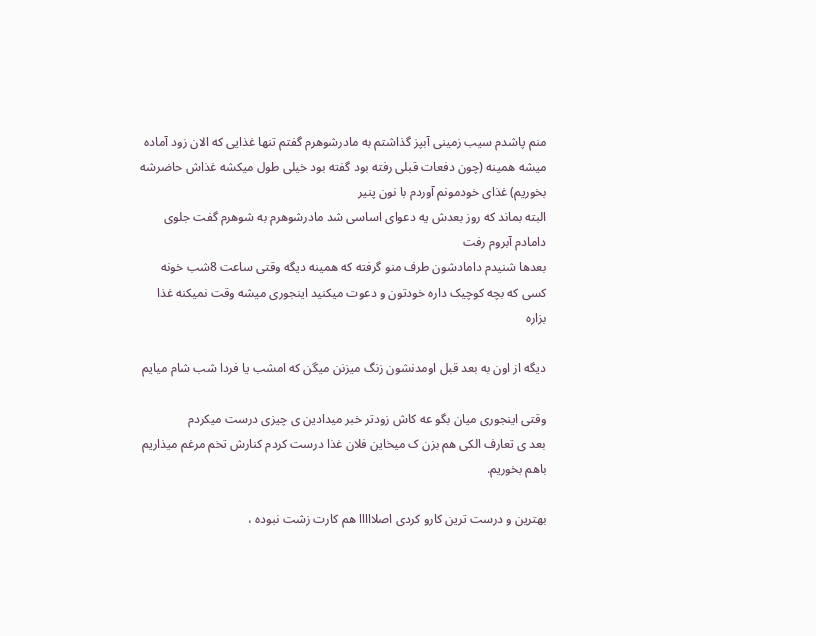منم پاشدم سیب زمینی آبپز گذاشتم به مادرشوهرم گفتم تنها غذایی که الان زود آماده میشه همینه (چون دفعات قبلی رفته بود گفته بود خیلی طول میکشه غذاش حاضرشه بخوریم) غذای خودمونم آوردم با نون پنیر
البته بماند که روز بعدش یه دعوای اساسی شد مادرشوهرم به شوهرم گفت جلوی دامادم آبروم رفت
بعدها شنیدم دامادشون طرف منو گرفته که همینه دیگه وقتی ساعت 8شب خونه کسی که بچه کوچیک داره خودتون و دعوت میکنید اینجوری میشه وقت نمیکنه غذا بزاره

دیگه از اون به بعد قبل اومدنشون زنگ میزنن میگن که امشب یا فردا شب شام میایم

وقتی اینجوری میان بگو عه کاش زودتر خبر میدادین ی چیزی درست میکردم
بعد ی تعارف الکی هم بزن ک میخاین فلان غذا درست کردم کنارش تخم مرغم میذاریم باهم بخوریم.

بهترین و درست ترین کارو کردی اصلااااا هم کارت زشت نبوده ،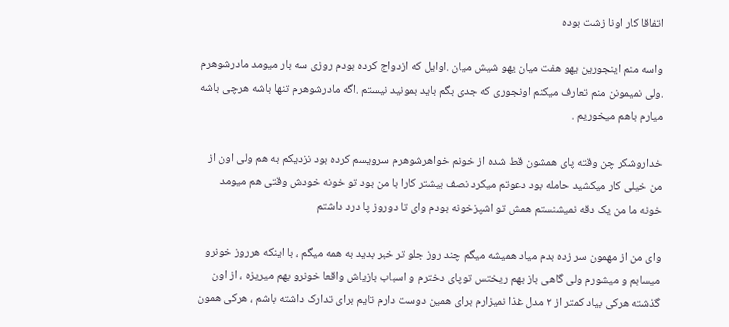اتفاقا کار اونا زشت بوده

واسه منم اینجورین یهو هفت میان یهو شیش میان .اوایل که ازدواج کرده بودم روزی سه بار میومد مادرشوهرم .ولی نمیمونن منم تعارف میکنم اونجوری که جدی بگم باید بمونید نیستم .اگه مادرشوهرم تنها باشه هرچی باشه میارم باهم میخوریم .

خداروشکر چن وقته پای همشون قط شده از خونم خواهرشوهرم سرویسم کرده بود نزدیکم به هم ولی اون از من خیلی کار میکشید حامله بود دعوتم میکرد نصف بیشتر کارا با من بود تو خونه خودش وقتی هم میومد خونه ما من یک دقه نمیشنستم همش تو اشپزخونه بودم وای تا دوروز پا درد داشتم

وای من از مهمون سر زده بدم میاد همیشه میگم چند روز جلو تر خبر بدید به همه میگم ، با اینکه هرروز خونرو میسابم و میشورم ولی گاهی باز بهم ریختس توپای دخترم و اسباب بازیاش واقعا خونرو بهم میریزه ، از اون گذشته هرکی بیاد کمتر از ۲ مدل غذا نمیزارم برای همین دوست دارم تایم برای تدارک داشته باشم ، هرکی همون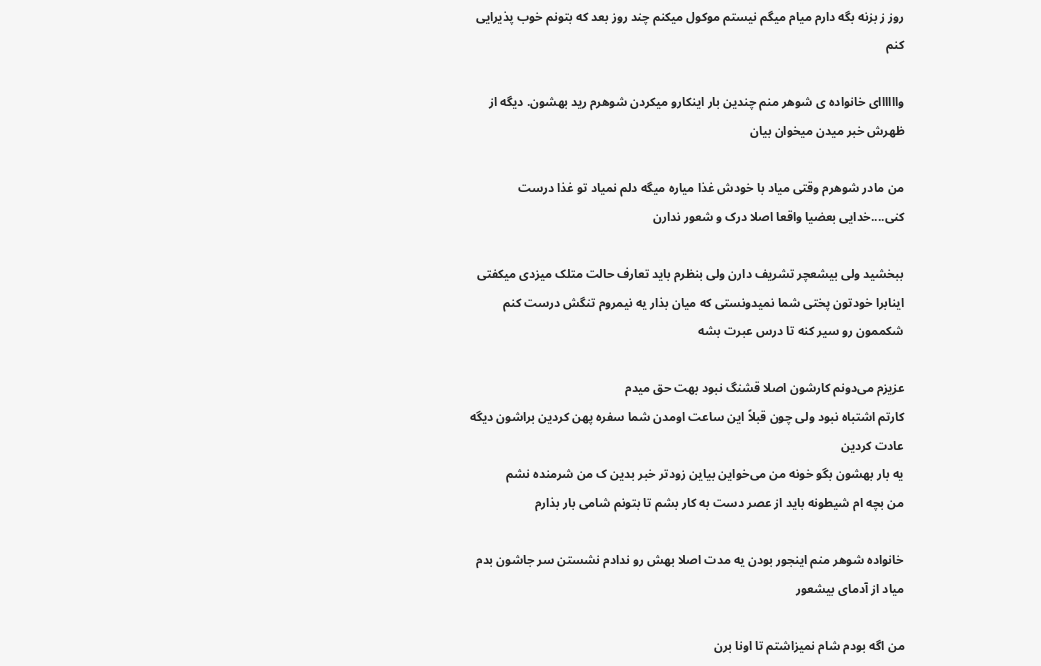روز ز بزنه بگه دارم میام میگم نیستم موکول میکنم چند روز بعد که بتونم خوب پذیرایی کنم

واااااای خانواده ی شوهر منم چندین بار اینکارو میکردن شوهرم رید بهشون. دیگه از ظهرش خبر میدن میخوان بیان

من مادر شوهرم وقتی میاد با خودش غذا میاره میگه دلم نمیاد تو غذا درست کنی....خدایی بعضیا واقعا اصلا درک و شعور ندارن

ببخشید ولی بیشعچر تشریف دارن ولی بنظرم باید تعارف حالت متلک میزدی میکفتی اینابرا خودتون پختی شما نمیدونستی که میان بذار یه نیمروم تنگش درست کنم شکممون رو سیر کنه تا درس عبرت بشه

عزیزم می‌دونم کارشون اصلا قشنگ نبود بهت حق میدم
کارتم اشتباه نبود ولی چون قبلاً این ساعت اومدن شما سفره پهن کردین براشون دیگه عادت کردین
یه بار بهشون بگو خونه من می‌خواین بیاین زودتر خبر بدین ک من شرمنده نشم
من بچه ام شیطونه باید از عصر دست به کار بشم تا بتونم شامی بار بذارم

خانواده شوهر منم اینجور بودن یه مدت اصلا بهش رو ندادم نشستن سر جاشون بدم میاد از آدمای بیشعور

من اگه بودم شام نمیزاشتم تا اونا برن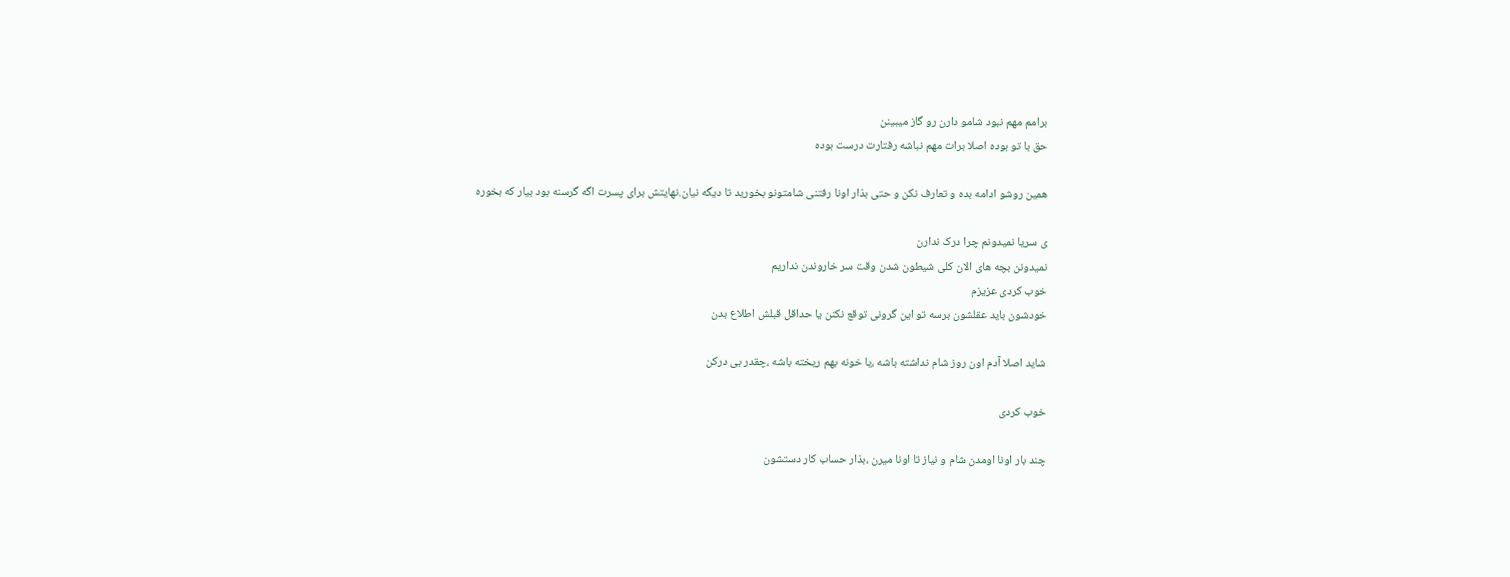برامم مهم نبود شامو دارن رو گاز میبینن
حق با تو بوده اصلا برات مهم نباشه رفتارت درست بوده

همین روشو ادامه بده و تعارف نکن و حتی بذار اونا رفتنی شامتونو بخورید تا دیگه نیان.نهایتش برای پسرت اگه گرسنه بود بیار که بخوره

ی سریا نمیدونم چرا درک ندارن
نمیدونن بچه های الان کلی شیطون شدن وقت سر خاروندن نداریم
خوب کردی عزیزم
خودشون باید عقلشون برسه تو این گرونی توقع نکنن یا حداقل قبلش اطلاع بدن

شاید اصلا آدم اون روز شام نداشته باشه ،یا خونه بهم ریخته باشه ،چقدر بی درکن

خوب کردی

چند بار اونا اومدن شام و نیاز تا اونا میرن ،بذار حساب کار دستشون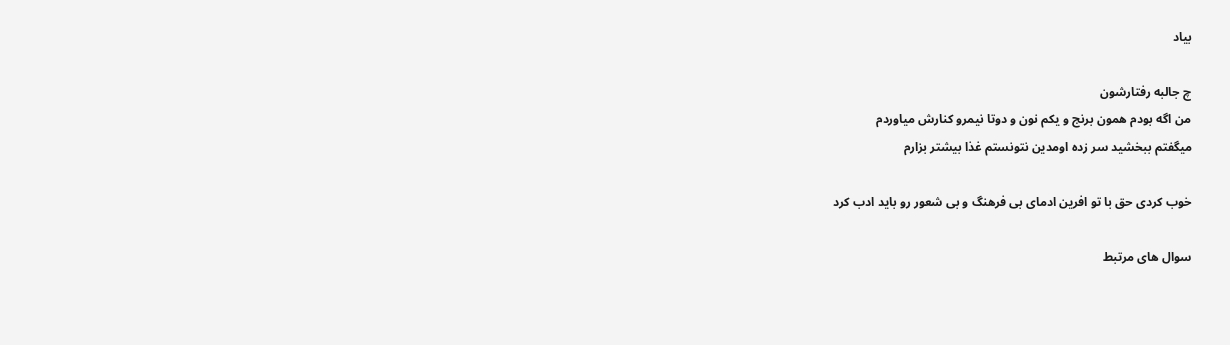بیاد

چ جالبه رفتارشون
من اگه بودم همون برنج و یکم نون و دوتا نیمرو کنارش میاوردم
میگفتم ببخشید سر زده اومدین نتونستم غذا بیشتر بزارم

خوب کردی حق با تو افرین ادمای بی فرهنگ و بی شعور رو باید ادب کرد

سوال های مرتبط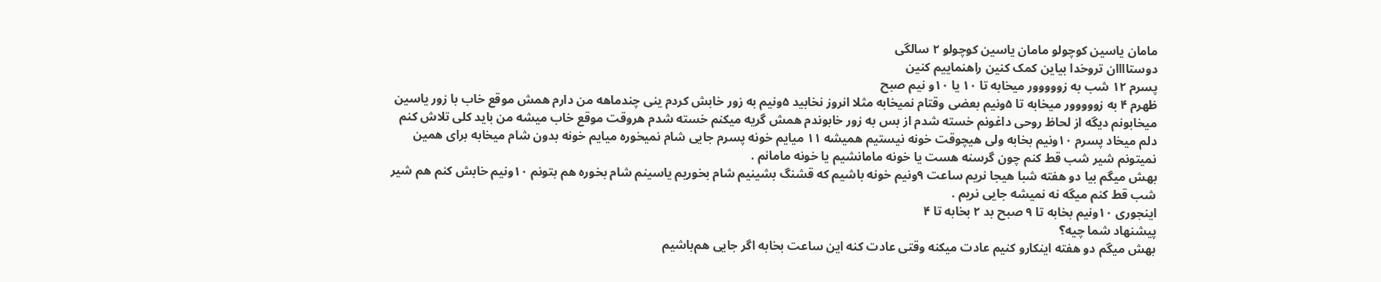مامان یاسین کوچولو مامان یاسین کوچولو ۲ سالگی
دوستاااان تروخدا بیاین کمک کنین راهنماییم کنین
پسرم ۱۲ شب به زووووور میخابه تا ۱۰ یا ۱۰و نیم صبح
ظهرم ۴ به زووووور میخابه تا ۵ونیم بعضی وقتام نمیخابه مثلا انروز نخابید ۵ونیم به زور خابش کردم ینی چندماهه من دارم همش موقع خاب با زور یاسین میخابونم دیگه از لحاظ روحی داغونم خسته شدم از بس به زور خابوندم همش گریه میکنم خسته شدم هروقت موقع خاب میشه من باید کلی تلاش کنم دلم میخاد پسرم ۱۰ونیم بخابه ولی هیچوقت خونه نیستیم همیشه ۱۱ میایم خونه پسرم جایی شام نمیخوره میایم خونه بدون شام میخابه برای همین نمیتونم شیر شب قط کنم چون گرسنه هست یا خونه مامانشیم یا خونه مامانم .
بهش میگم بیا دو هفته شبا هیجا نریم ساعت ۹ونیم خونه باشیم که قشنگ بشینیم شام بخوریم یاسینم شام بخوره هم بتونم ۱۰ونیم خابش کنم هم شیر شب قط کنم میگه نه نمیشه جایی نریم .
اینجوری ۱۰ونیم بخابه تا ۹ صبح بد ۲ بخابه تا ۴
پیشنهاد شما چیه؟
بهش میگم دو هفته اینکارو کنیم عادت میکنه وقتی عادت کنه این ساعت بخابه اگر جایی هم‌باشیم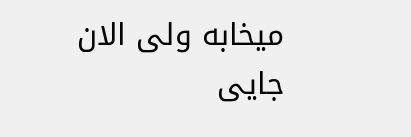میخابه ولی الان جایی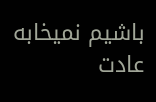باشیم نمیخابه عادت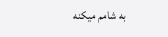به شامم میکنه